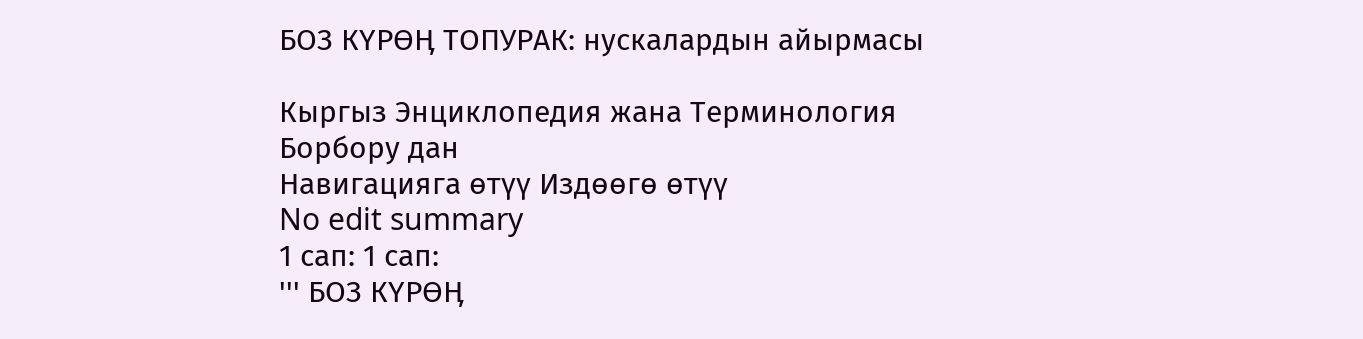БОЗ КҮРӨӉ ТОПУРАК: нускалардын айырмасы

Кыргыз Энциклопедия жана Терминология Борбору дан
Навигацияга өтүү Издөөгө өтүү
No edit summary
1 сап: 1 сап:
''' БОЗ КҮРӨӉ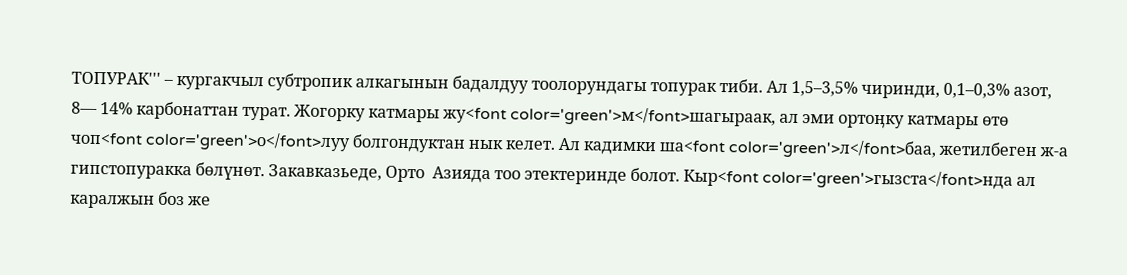ТОПУРАК''' – кургакчыл субтропик алкагынын бадалдуу тоолорундагы топурак тиби. Ал 1,5–3,5% чиринди, 0,1–0,3% азот, 8— 14% карбонаттан турат. Жогорку катмары жу<font color='green'>м</font>шагыраак, ал эми ортоӊку катмары өтө чоп<font color='green'>о</font>луу болгондуктан нык келет. Ал кадимки ша<font color='green'>л</font>баа, жетилбеген ж-а гипстопуракка бөлүнөт. Закавказьеде, Орто  Азияда тоо этектеринде болот. Кыр<font color='green'>гызста</font>нда ал каралжын боз же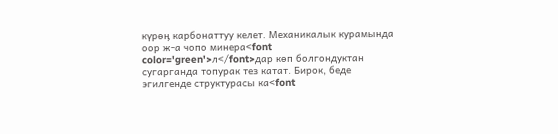күрөӊ карбонаттуу келет. Механикалык курамында оор ж-а чопо минера<font color='green'>л</font>дар көп болгондуктан сугарганда топурак тез катат. Бирок, беде эгилгенде структурасы ка<font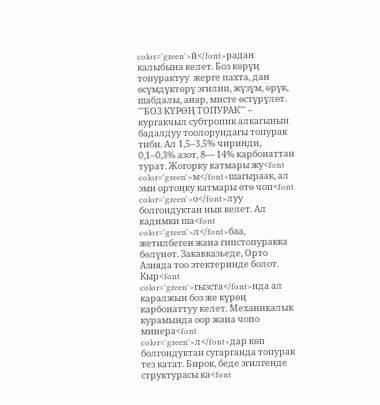color='green'>й</font>радан калыбына келет. Боз көрүң топурактуу  жерге пахта, дан өсүмдүктөрү эгилип, жүзүм, өрүк, шабдалы, анар, мисте өстүрүлөт.
'''БОЗ КҮРӨӉ ТОПУРАК''' – кургакчыл субтропик алкагынын бадалдуу тоолорундагы топурак тиби. Ал 1,5–3,5% чиринди, 0,1–0,3% азот, 8— 14% карбонаттан турат. Жогорку катмары жу<font color='green'>м</font>шагыраак, ал эми ортоӊку катмары өтө чоп<font color='green'>о</font>луу болгондуктан нык келет. Ал кадимки ша<font color='green'>л</font>баа, жетилбеген жана гипстопуракка бөлүнөт. Закавказьеде, Орто  Азияда тоо этектеринде болот. Кыр<font color='green'>гызста</font>нда ал каралжын боз же күрөӊ карбонаттуу келет. Механикалык курамында оор жана чопо минера<font color='green'>л</font>дар көп болгондуктан сугарганда топурак тез катат. Бирок, беде эгилгенде структурасы ка<font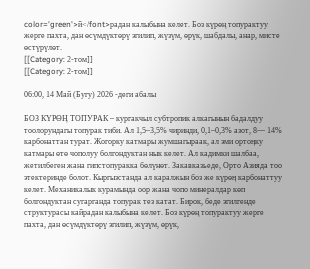color='green'>й</font>радан калыбына келет. Боз күрөң топурактуу  жерге пахта, дан өсүмдүктөрү эгилип, жүзүм, өрүк, шабдалы, анар, мисте өстүрүлөт.
[[Category: 2-том]]
[[Category: 2-том]]

06:00, 14 Май (Бугу) 2026 -деги абалы

БОЗ КҮРӨӉ ТОПУРАК – кургакчыл субтропик алкагынын бадалдуу тоолорундагы топурак тиби. Ал 1,5–3,5% чиринди, 0,1–0,3% азот, 8— 14% карбонаттан турат. Жогорку катмары жумшагыраак, ал эми ортоӊку катмары өтө чополуу болгондуктан нык келет. Ал кадимки шалбаа, жетилбеген жана гипстопуракка бөлүнөт. Закавказьеде, Орто Азияда тоо этектеринде болот. Кыргызстанда ал каралжын боз же күрөӊ карбонаттуу келет. Механикалык курамында оор жана чопо минералдар көп болгондуктан сугарганда топурак тез катат. Бирок, беде эгилгенде структурасы кайрадан калыбына келет. Боз күрөң топурактуу жерге пахта, дан өсүмдүктөрү эгилип, жүзүм, өрүк,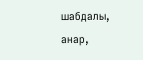шабдалы, анар,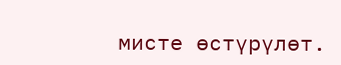мисте өстүрүлөт.